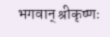भगवान् श्रीकृष्णः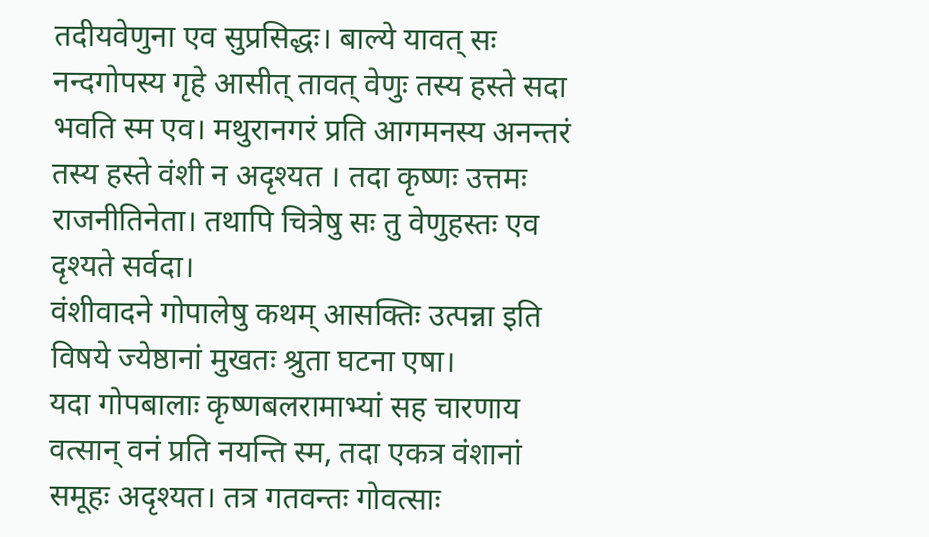तदीयवेणुना एव सुप्रसिद्धः। बाल्ये यावत् सः नन्दगोपस्य गृहे आसीत् तावत् वेणुः तस्य हस्ते सदा भवति स्म एव। मथुरानगरं प्रति आगमनस्य अनन्तरं तस्य हस्ते वंशी न अदृश्यत । तदा कृष्णः उत्तमः राजनीतिनेता। तथापि चित्रेषु सः तु वेणुहस्तः एव दृश्यते सर्वदा।
वंशीवादने गोपालेषु कथम् आसक्तिः उत्पन्ना इति विषये ज्येष्ठानां मुखतः श्रुता घटना एषा।
यदा गोपबालाः कृष्णबलरामाभ्यां सह चारणाय वत्सान् वनं प्रति नयन्ति स्म, तदा एकत्र वंशानां समूहः अदृश्यत। तत्र गतवन्तः गोवत्साः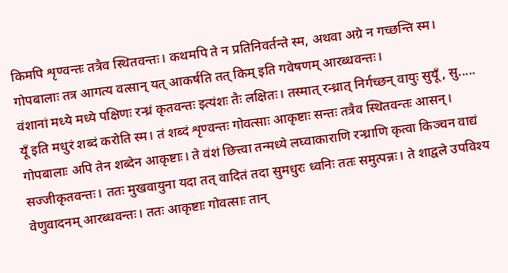किमपि शृण्वन्तः तत्रैव स्थितवन्तः। कथमपि ते न प्रतिनिवर्तन्ते स्म, अथवा अग्रे न गच्छन्ति स्म। गोपबालाः तत्र आगत्य वत्सान् यत् आकर्षति तत् किम् इति गवेषणम् आरब्धवन्तः।
वंशानां मध्ये मध्ये पक्षिणः रन्ध्रं कृतवन्तः इत्यंशः तैः लक्षितः। तस्मात् रन्ध्रात् निर्गच्छन् वायुः सुयूँ, सु..... यूँ इति मधुरं शब्दं करोति स्म। तं शब्दं शृण्वन्तः गोवत्साः आकृष्टाः सन्तः तत्रैव स्थितवन्तः आसन्।
गोपबालाः अपि तेन शब्देन आकृष्टाः। ते वंशं छित्त्वा तन्मध्ये लघ्वाकाराणि रन्ध्राणि कृत्वा किञ्चन वाद्यं सज्जीकृतवन्तः। ततः मुखवायुना यदा तत् वादितं तदा सुमधुरः ध्वनिः ततः समुत्पन्नः। ते शाद्वले उपविश्य वेणुवादनम् आरब्धवन्तः। ततः आकृष्टाः गोवत्साः तान्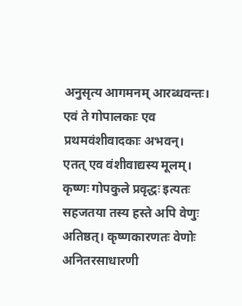अनुसृत्य आगमनम् आरब्धवन्तः।
एवं ते गोपालकाः एव प्रथमवंशीवादकाः अभवन्। एतत् एव वंशीवाद्यस्य मूलम्।
कृष्णः गोपकुले प्रवृद्धः इत्यतः सहजतया तस्य हस्ते अपि वेणुः अतिष्ठत्। कृष्णकारणतः वेणोः अनितरसाधारणी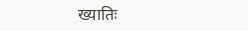ख्यातिः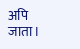अपि जाता।